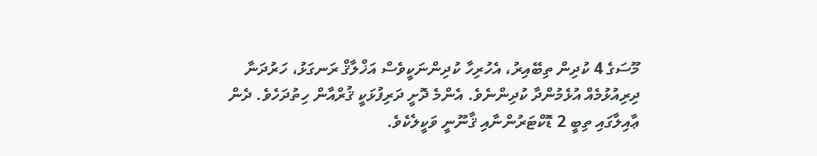މޫސަގެ 4 ކުދިން ތިބޭއިރު، އެހުރިހާ ކުދިންނަކީވެސް އަޚްލާޤް ރަނގަޅު، ހަރުދަނާ ދިރިއުޅުމެއް އުޅެމުންދާ ކުދިންނެވެ. އެންމެ ދޮށީ ދަރިފުޅަކީ ޤުރްއާން ހިތުދަހެވެ. ދެން ޢާއިލާގައި ތިބީ 2 ޑޮކްޓަރުންނާއި ޤާނޫނީ ވަކީލެކެވެ.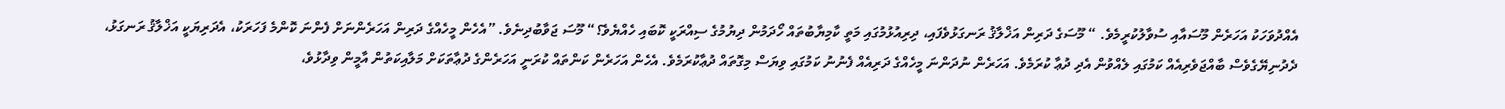އެއްދުވަހަކު އަހަރެން މޫސައާއި ސުވާލުކުރީމެވެ. “ މޫސަގެ ދަރިން އަޚްލާޤު ރަނގަޅުވެފައި، ދިރިއުޅުމުގައި މަތީ ކާމިޔާބުތައް ހޯދަމުން ދިޔުމުގެ ސިއްރަކީ ކޮބައި ހެއްޔެވެ؟“ މޫސަ ޖަވާބުދިނެވެ. ”އެހެން މީހެއްގެ ދަރިން އަހަރެންނަށް ފެންނަ ކޮންމެ ފަހަރަކު، އެދަރިޔަކީ އަޚްލާޤު ރަނގަޅު، ދެދުނިޔޭގެވެސް ބާއްޖަވެރިއެއް ކަމުގައި ލެއްވުން އެދި ދުޢާ ކުރަމެވެ. އަހަރެން ނުދަންނަ މީހެއްގެ ދަރިއެއް ފެނުނު ކަމުގައި ވިޔަސް މިގޮތައް ދުޢާކުރަމެވެ. އެހެން އަހަރެން ކަންތައް ކުރަނީ އަހަރެންގެ ދުޢާތަކަށް މަލާއިކަތުން އާމީން ވިދާޅުވެ،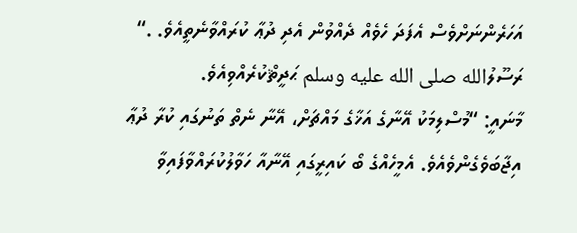އަހަރެންނަށްވެސް އެފަދަ ހެވެއް ދެއްވުން އެދި ދުޢާ ކުރައްވާނެތީއެވެ. .“
ރަސޫލުالله صلى الله عليه وسلم ޙަދީޘްކުރެއްވިއެވެ.
މާނައީ: “މުސްލިމަކު އޭނާގެ އަޚާގެ މައްޗަށް، އޭނާ ނެތް ތަނުގައި ކުރާ ދުޢާ އިޖާބަވެގެންވެއެވެ. އެމީހެއްގެ ބޯ ކައިރީގައި އޭނާއާ ހަވާލުކުރައްވާފައިވާ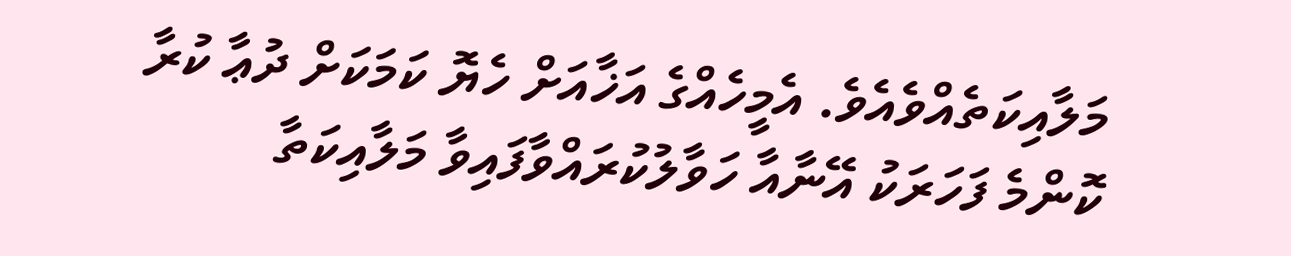މަލާއިކަތެއްވެއެވެ. އެމީހެއްގެ އަޚާއަށް ހެޔޮ ކަމަކަށް ދުޢާ ކުރާ ކޮންމެ ފަހަރަކު އޭނާއާ ހަވާލުކުރައްވާފައިވާ މަލާއިކަތާ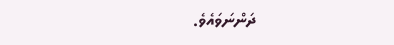ދަންނަވައެވެ.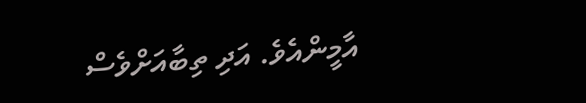އާމީންއެވެ. އަދި ތިބާއަށްވެސް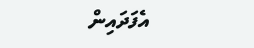އެފަދައިން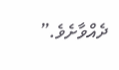ދެއްވާށެވެ.”